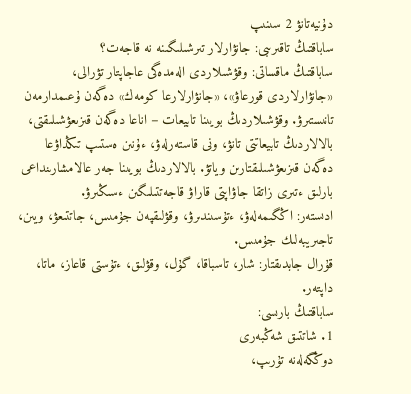دۇنيەتانۋ 2 سىنىپ
ساباقتىڭ تاقىرىبى: جانۋارلار تىرشىلىگىنە نە قاجەت؟
ساباقتىڭ ماقساتى: وقۋشىلاردى الەمدەگى عاجاپتار تۋرالى، «جانۋارلاردى قورعاۋ»، «جانۋارلارعا كومەك» دەگەن ۇعىمدارمەن تانىستىرۋ. وقۋشىلاردىڭ بويىنا تابيعات – اناعا دەگەن قىزىعۋشىلىقتى، بالالاردىڭ تابيعاتتى تانۋ، ونى قاستەرلەۋ، ءۇنىن ەستىپ تىڭداۋعا دەگەن قىزىعۋشىلىقتارىن وياتۋ. بالالاردىڭ بويىنا جەر عالامشارىنداعى بارلىق ءتىرى زاتقا جاۋاپتى قاراۋ قاجەتتىلىگىن ءسىڭىرۋ.
ادىستەر: اڭگىمەلەۋ، ءتۇسىندىرۋ، وقۋلىقپەن جۇمىس، جاتتىعۋ، ويىن،
تاجىريبەلىك جۇمىس.
قۇرال جابدىقتار: شار، تاسباقا، گۇل، وقۋلىق، ءتۇستى قاعاز، ماتا، داپتەر.
ساباقتىڭ بارىسى:
1. شاتتىق شەڭبەرى
دوڭگەلەنە تۇرىپ،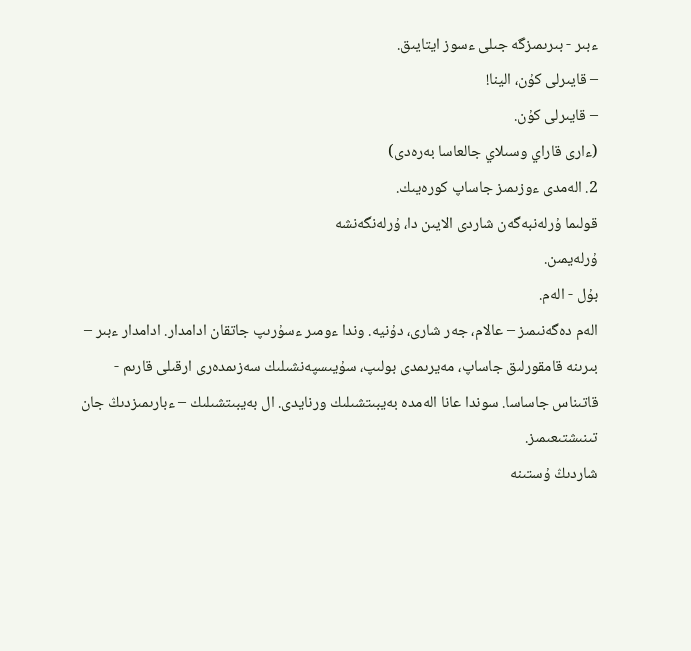ءبىر - بىرىمىزگە جىلى ءسوز ايتايىق.
– قايىرلى كۇن، الينا!
– قايىرلى كۇن.
(ءارى قاراي وسىلاي جالعاسا بەرەدى)
2. الەمدى ءوزىمىز جاساپ كورەيىك.
قولىما ۇرلەنبەگەن شاردى الايىن دا، ۇرلەنگەنشە
ۇرلەيمىن.
بۇل - الەم.
الەم دەگەنىمىز – عالام، جەر شارى، دۇنيە. وندا ءومىر ءسۇرىپ جاتقان ادامدار. ادامدار ءبىر – بىرىنە قامقورلىق جاساپ، مەيرىمدى بولىپ، سۇيىسپەنشىلىك سەزىمدەرى ارقىلى قارىم - قاتىناس جاساسا. سوندا عانا الەمدە بەيبىتشىلىك ورنايدى. ال بەيبىتشىلىك – ءبارىمىزدىڭ جان تىنىشتىعىمىز.
شاردىڭ ۇستىنە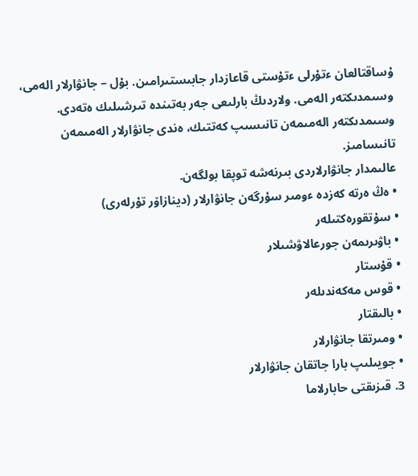ۇساقتالعان ءتۇرلى ءتۇستى قاعازدار جابىستىرامىن. بۇل – جانۋارلار الەمى، وسىمدىكتەر الەمى. ولاردىڭ بارلىعى جەر بەتىندە تىرشىلىك ەتەدى. وسىمدىكتەر الەمىمەن تانىسىپ كەتتىك، ەندى جانۋارلار الەمىمەن تانىسامىز.
عالىمدار جانۋارلاردى بىرنەشە توپقا بولگەن.
• ەڭ ەرتە كەزدە ءومىر سۇرگەن جانۋارلار (دينازاۆر تۇرلەرى)
• سۇتقورەكتىلەر
• باۋىرىمەن جورعالاۋشىلار
• قۇستار
• قوس مەكەندىلەر
• بالىقتار
• ومىرتقا جانۋارلار
• جويىلىپ بارا جاتقان جانۋارلار
3. قىزىقتى حابارلاما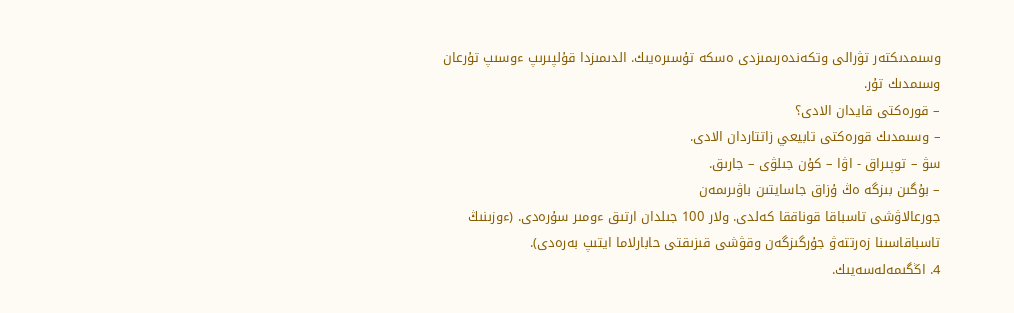وسىمدىكتەر تۋرالى وتكەندەرىمىزدى ەسكە تۇسىرەيىك. الدىمىزدا قۇلپىرىپ ءوسىپ تۇرعان وسىمدىك تۇر.
– قورەكتى قايدان الادى؟
– وسىمدىك قورەكتى تابيعي زاتتاردان الادى.
سۋ – توپىراق - اۋا – كۇن جىلۋى – جارىق.
– بۇگىن بىزگە ەڭ ۇزاق جاسايتىن باۋىرىمەن
جورعالاۋشى تاسباقا قوناققا كەلدى. ولار 100 جىلدان ارتىق ءومىر سۇرەدى. (ءوزىنىڭ تاسباقاسىنا زەرتتەۋ جۇرگىزگەن وقۋشى قىزىقتى حابارلاما ايتىپ بەرەدى).
4. اڭگىمەلەسەيىك.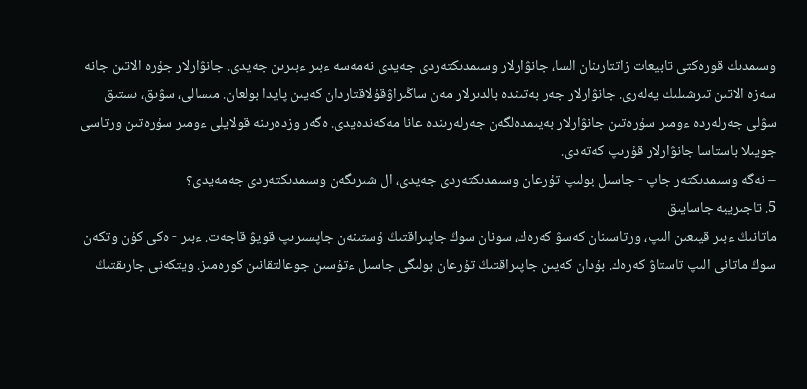وسىمدىك قورەكتى تابيعات زاتتارىنان السا، جانۋارلار وسىمدىكتەردى جەيدى نەمەسە ءبىر ءبىرىن جەيدى. جانۋارلار جۇرە الاتىن جانە سەزە الاتىن تىرشىلىك يەلەرى. جانۋارلار جەر بەتىندە بالدىرلار مەن ساڭىراۋقۇلاقتاردان كەيىن پايدا بولعان. مىسالى، سۋىق، ىستىق سۋلى جەرلەردە ءومىر سۇرەتىن جانۋارلار بەيىمدەلگەن جەرلەرىندە عانا مەكەندەيدى. ەگەر وزدەرىنە قولايلى ءومىر سۇرەتىن ورتاسى جويىلا باستاسا جانۋارلار قۇرىپ كەتەدى.
– نەگە وسىمدىكتەر جاپ - جاسىل بولىپ تۇرعان وسىمدىكتەردى جەيدى، ال شىرىگەن وسىمدىكتەردى جەمەيدى؟
5. تاجىريبە جاسايىق
ماتانىڭ ءبىر قيىعىن الىپ، ورتاسىنان كەسۋ كەرەك، سونان سوڭ جاپىراقتىڭ ۇستىنەن جاپسىرىپ قويۋ قاجەت. ءبىر - ەكى كۇن وتكەن سوڭ ماتانى الىپ تاستاۋ كەرەك. بۇدان كەيىن جاپىراقتىڭ تۇرعان بولىگى جاسىل ءتۇسىن جوعالتقانىن كورەمىز. ويتكەنى جارىقتىڭ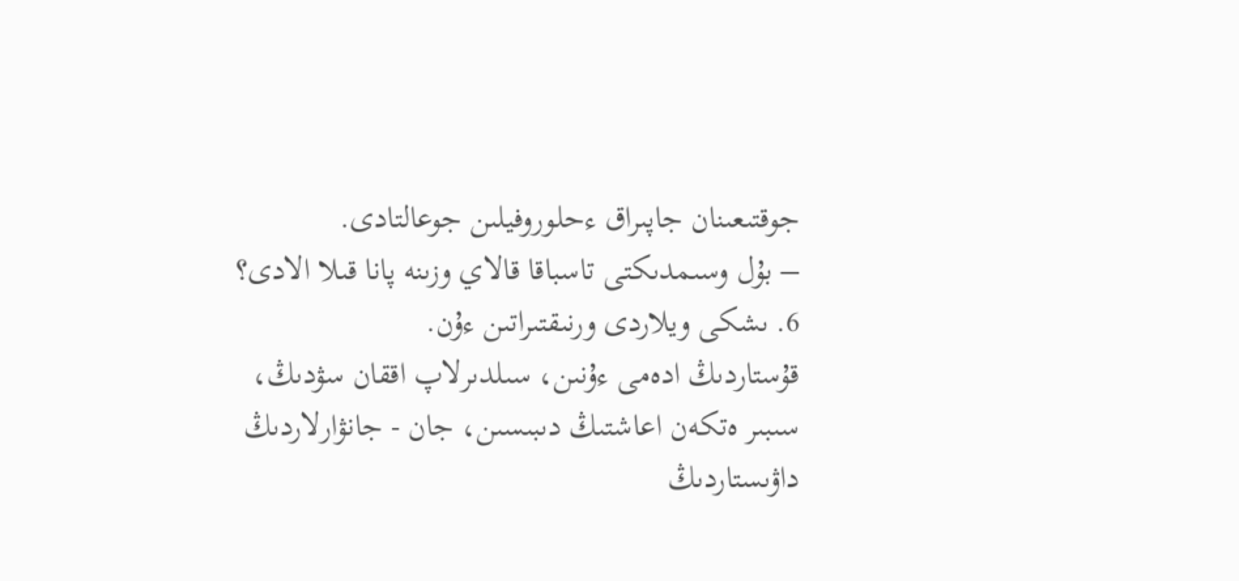جوقتىعىنان جاپىراق ءحلوروفيلىن جوعالتادى.
– بۇل وسىمدىكتى تاسباقا قالاي وزىنە پانا قىلا الادى؟
6. ىشكى ويلاردى ورنىقتىراتىن ءۇن.
قۇستاردىڭ ادەمى ءۇنىن، سىلدىرلاپ اققان سۋدىڭ،
سىبىر ەتكەن اعاشتىڭ دىبىسىن، جان - جانۋارلاردىڭ
داۋىستاردىڭ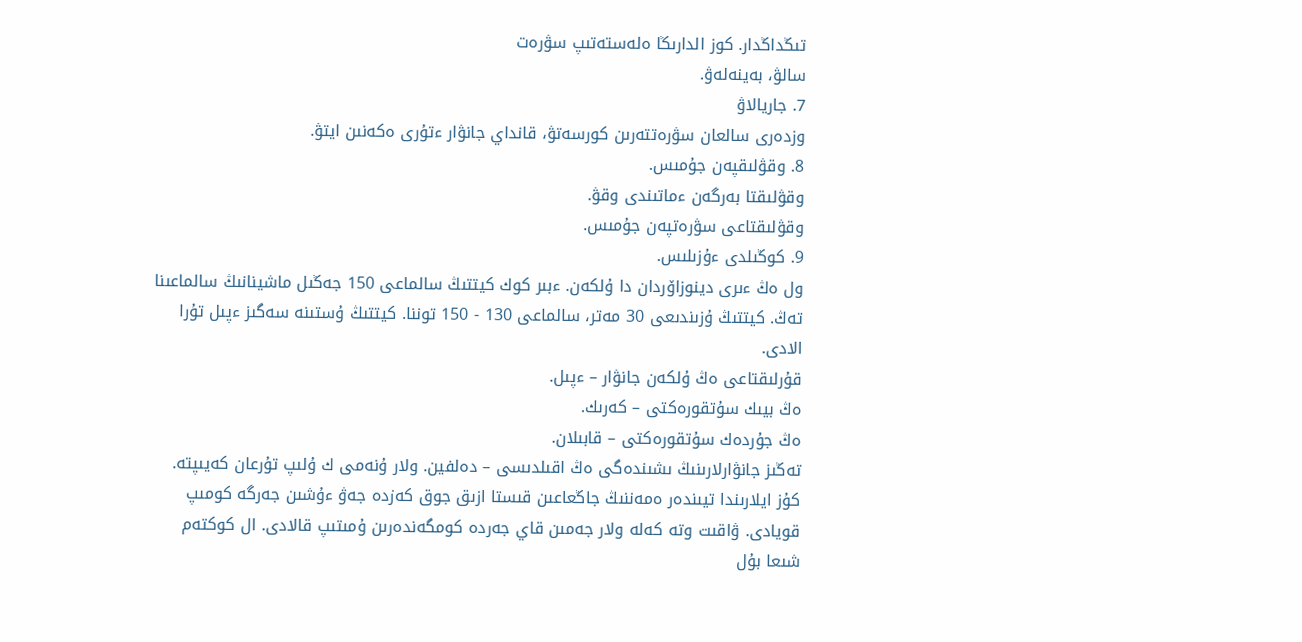تىڭداڭدار. كوز الدارىڭا ەلەستەتىپ سۋرەت
سالۋ، بەينەلەۋ.
7. جاريالاۋ
وزدەرى سالعان سۋرەتتەرىن كورسەتۋ، قانداي جانۋار ءتۇرى ەكەنىن ايتۋ.
8. وقۋلىقپەن جۇمىس.
وقۋلىقتا بەرگەن ءماتىندى وقۋ.
وقۋلىقتاعى سۋرەتپەن جۇمىس.
9. كوڭىلدى ءۇزىلىس.
ول ەڭ ءىرى دينوزاۆردان دا ۇلكەن. ءبىر كوك كيتتىڭ سالماعى 150 جەڭىل ماشينانىڭ سالماعىنا تەڭ. كيتتىڭ ۇزىندىعى 30 مەتر، سالماعى 130 - 150 توننا. كيتتىڭ ۇستىنە سەگىز ءپىل تۇرا الادى.
قۇرلىقتاعى ەڭ ۇلكەن جانۋار – ءپىل.
ەڭ بيىك سۇتقورەكتى – كەرىك.
ەڭ جۇردەك سۇتقورەكتى – قابىلان.
تەڭىز جانۋارلارىنىڭ ىشىندەگى ەڭ اقىلدىسى – دەلفين. ولار ۇنەمى ك ۇلىپ تۇرعان كەيىپتە.
كۇز ايلارىندا تيىندەر ەمەننىڭ جاڭعاعىن قىستا ازىق جوق كەزدە جەۋ ءۇشىن جەرگە كومىپ قويادى. ۋاقىت وتە كەلە ولار جەمىن قاي جەردە كومگەندەرىن ۇمىتىپ قالادى. ال كوكتەم شىعا بۇل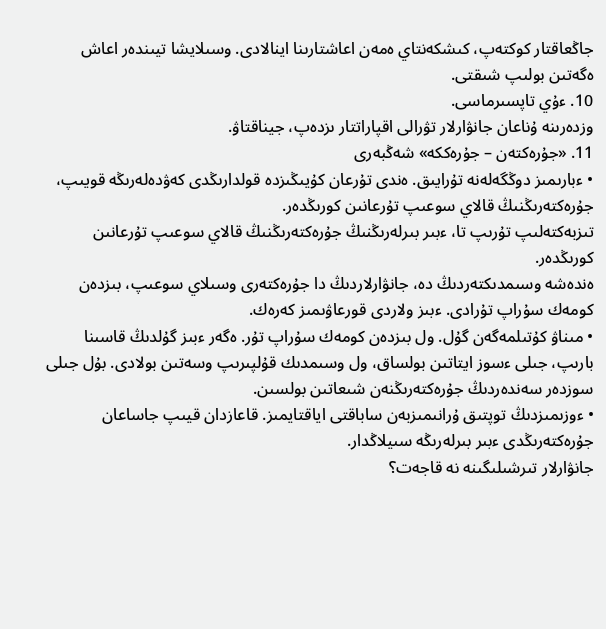جاڭعاقتار كوكتەپ، كىشكەنتاي ەمەن اعاشتارىنا اينالادى. وسىلايشا تيىندەر اعاش ەگەتىن بولىپ شىقتى.
10. ءۇي تاپسىرماسى.
وزدەرىنە ۇناعان جانۋارلار تۋرالى اقپاراتتار ىزدەپ، جيناقتاۋ.
11. «جۇرەكتەن – جۇرەككە» شەڭبەرى
• ءبارىمىز دوڭگەلەنە تۇرايىق. ەندى تۇرعان كۇيىڭىزدە قولدارىڭدى كەۋدەلەرىڭە قويىپ،
جۇرەكتەرىڭنىڭ قالاي سوعىپ تۇرعانىن كورىڭدەر.
تىزبەكتەلىپ تۇرىپ تا، ءبىر بىرلەرىڭنىڭ جۇرەكتەرىڭنىڭ قالاي سوعىپ تۇرعانىن كورىڭدەر.
ەندەشە وسىمدىكتەردىڭ دە، جانۋارلاردىڭ دا جۇرەكتەرى وسىلاي سوعىپ، بىزدەن كومەك سۇراپ تۇرادى. ءبىز ولاردى قورعاۋىمىز كەرەك.
• مىناۋ كۇتىلمەگەن گۇل. ول بىزدەن كومەك سۇراپ تۇر. ەگەر ءبىز گۇلدىڭ قاسىنا بارىپ، جىلى ءسوز ايتاتىن بولساق، ول وسىمدىك قۇلپىرىپ وسەتىن بولادى. بۇل جىلى سوزدەر سەندەردىڭ جۇرەكتەرىڭنەن شىعاتىن بولسىن.
• ءوزىمىزدىڭ توپتىق ۇرانىمىزبەن ساباقتى اياقتايمىز. قاعازدان قيىپ جاساعان جۇرەكتەرىڭدى ءبىر بىرلەرىڭە سىيلاڭدار.
جانۋارلار تىرشىلىگىنە نە قاجەت؟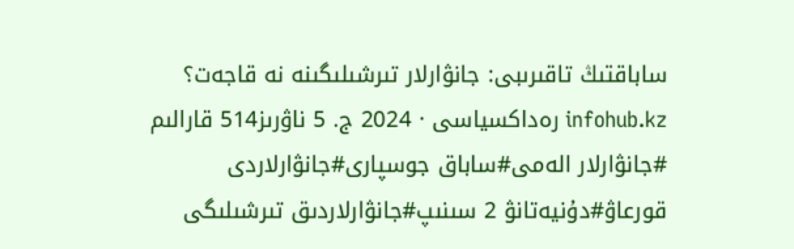ساباقتىڭ تاقىرىبى: جانۋارلار تىرشىلىگىنە نە قاجەت؟
infohub.kz رەداكسياسى · 2024 ج. 5 ناۋرىز514 قارالىم
#جانۋارلار الەمى#ساباق جوسپارى#جانۋارلاردى قورعاۋ#دۇنيەتانۋ 2 سىنىپ#جانۋارلاردىق تىرشىلىگى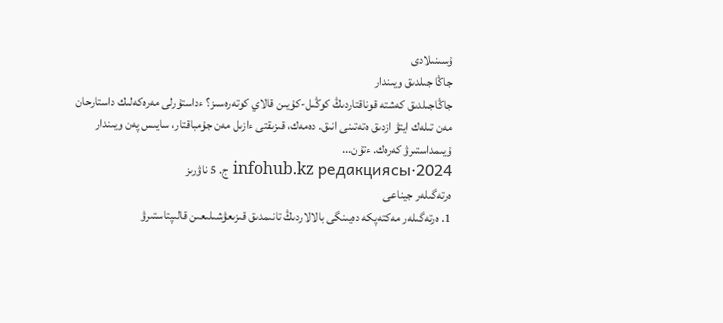ۇسىنىلادى
جاڭا جىلدىق ويىندار
جاڭاجىلدىق كەشتە قوناقتاردىڭ كوڭىل-كۇيىن قالاي كوتەرەسىز؟ ءداستۇرلى مەرەكەلىك داستارحان مەن تىلەك ايتۋ ازدىق ەتەتىنى انىق. دەمەك، قىزىقتى ءازىل مەن جۇمباقتار، سايىس پەن ويىندار ۇيىمداستىرۋ كەرەك. ءتۇن...
infohub.kz редакциясы·2024 ج. 5 ناۋرىز
ەرتەگىلەر جيناعى
1. ەرتەگىلەر مەكتەپكە دەيىنگى بالالاردىڭ تانىمدىق قىزىعۋشىلىعىن قالىپتاستىرۋ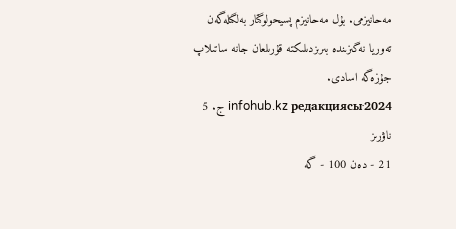مەحانيزمى. بۇل مەحانيزم پسيحولوگتار بەلگىلەگەن تەوريا نەگىزىندە بىرىزدىلىكتە قۇرىلعان جانە ساتىلاپ جۇزەگە اسادى.
infohub.kz редакциясы·2024 ج. 5 ناۋرىز
21 - دەن 100 - گە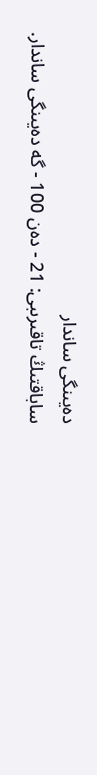دەيىنگى ساندار
ساباقتىڭ تاقىرىبى: 21 - دەن 100 - گە دەيىنگى ساندار.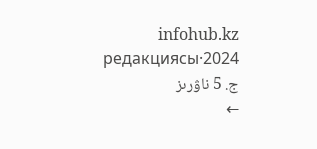infohub.kz редакциясы·2024 ج. 5 ناۋرىز
←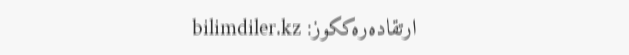ارتقادەرەككوز: bilimdiler.kz